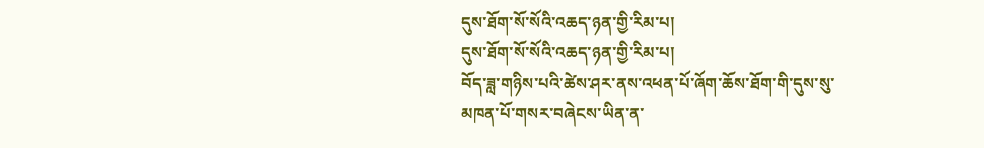དུས་ཐོག་སོ་སོའི་འཆད་ཉན་གྱི་རིམ་པ།
དུས་ཐོག་སོ་སོའི་འཆད་ཉན་གྱི་རིམ་པ།
བོད་ཟླ་གཉིས་པའི་ཚེས་ཤར་ནས་འཕན་པོ་ཞོག་ཆོས་ཐོག་གི་དུས་སུ་མཁན་པོ་གསར་བཞེངས་ཡིན་ན་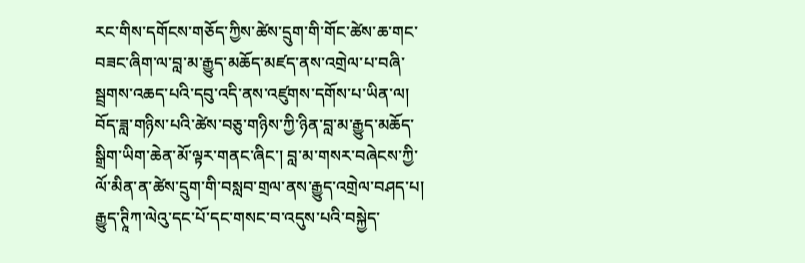རང་གིས་དགོངས་གཅོད་ཀྱིས་ཚེས་དྲུག་གི་གོང་ཚེས་ཆ་གང་བཟང་ཞིག་ལ་བླ་མ་རྒྱུད་མཆོད་མཛད་ནས་འགྲེལ་པ་བཞི་སྦྲགས་འཆད་པའི་དབུ་འདི་ནས་འཛུགས་དགོས་པ་ཡིན་ལ། བོད་ཟླ་གཉིས་པའི་ཚེས་བཅུ་གཉིས་ཀྱི་ཉིན་བླ་མ་རྒྱུད་མཆོད་སྒྲིག་ཡིག་ཆེན་མོ་ལྟར་གནང་ཞིང་། བླ་མ་གསར་བཞེངས་ཀྱི་ལོ་མིན་ན་ཚེས་དྲུག་གི་བསླབ་གྲལ་ནས་རྒྱུད་འགྲེལ་བཤད་པ། རྒྱུད་ཊཱིཀ་ལེའུ་དང་པོ་དང་གསང་བ་འདུས་པའི་བསྐྱེད་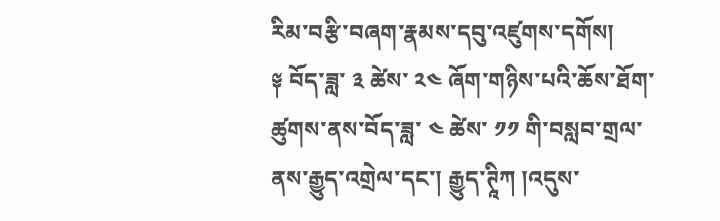རིམ་བརྩི་བཞག་རྣམས་དབུ་འཛུགས་དགོས།
༈ བོད་ཟླ་ ༣ ཚེས་ ༢༤ ཞོག་གཉིས་པའི་ཆོས་ཐོག་ཚུགས་ནས་བོད་ཟླ་ ༤ ཚེས་ ༡༡ གི་བསླབ་གྲལ་ནས་རྒྱུད་འགྲེལ་དང་། རྒྱུད་ཊཱིཀ །འདུས་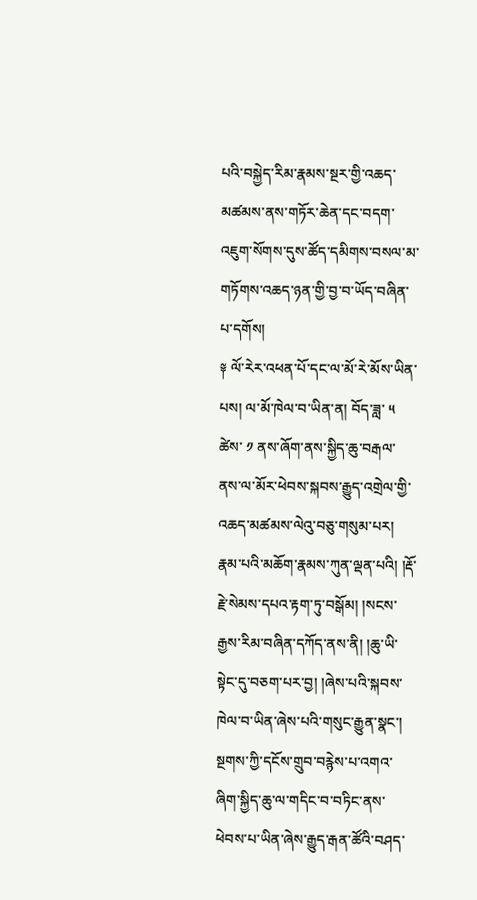པའི་བསྐྱེད་རིམ་རྣམས་སྔར་གྱི་འཆད་མཚམས་ནས་གཏོར་ཆེན་དང་བདག་འཇུག་སོགས་དུས་ཚོད་དམིགས་བསལ་མ་གཏོགས་འཆད་ཉན་གྱི་བྱ་བ་ཡོད་བཞིན་པ་དགོས།
༈ ལོ་རེར་འཕན་པོ་དང་ལ་མོ་རེ་མོས་ཡིན་པས། ལ་མོ་ཁེལ་བ་ཡིན་ན། བོད་ཟླ་ ༥ ཚེས་ ༡ ནས་ཞོག་ནས་སྐྱིད་ཆུ་བརྒལ་ནས་ལ་མོར་ཕེབས་སྐབས་རྒྱུད་འགྲེལ་གྱི་འཆད་མཚམས་ལེའུ་བཅུ་གསུམ་པར། རྣམ་པའི་མཆོག་རྣམས་ཀུན་ལྡན་པའི། །རྡོ་རྗེ་སེམས་དཔའ་རྟག་ཏུ་བསྒོམ། །སངས་རྒྱས་རིམ་བཞིན་དཀོད་ནས་ནི། །ཆུ་ཡི་སྟེང་དུ་བཅག་པར་བྱ། །ཞེས་པའི་སྐབས་ཁེལ་བ་ཡིན་ཞེས་པའི་གསུང་རྒྱུན་སྣང་། སྔགས་ཀྱི་དངོས་གྲུབ་བརྙེས་པ་འགའ་ཞིག་སྐྱིད་ཆུ་ལ་གདིང་བ་བཏིང་ནས་ཕེབས་པ་ཡིན་ཞེས་རྒྱུད་རྒན་ཚོའི་བཤད་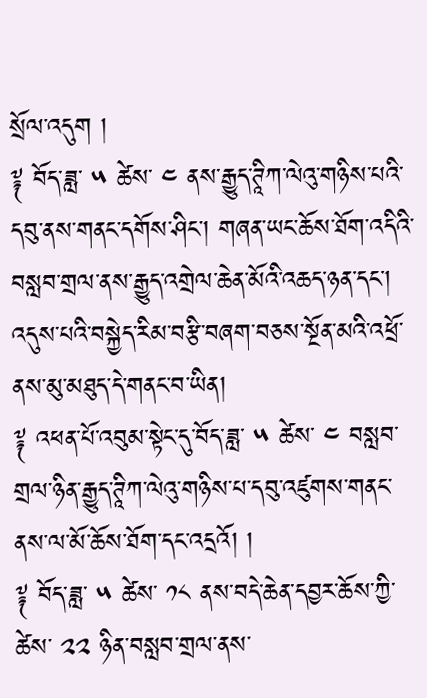སྲོལ་འདུག །
༈ བོད་ཟླ་ ༥ ཚེས་ ༤ ནས་རྒྱུད་ཊཱིཀ་ལེའུ་གཉིས་པའི་དབུ་ནས་གནང་དགོས་ཤིང་། གཞན་ཡང་ཆོས་ཐོག་འདིའི་བསླབ་གྲལ་ནས་རྒྱུད་འགྲེལ་ཆེན་མོའི་འཆད་ཉན་དང་། འདུས་པའི་བསྐྱེད་རིམ་བརྩི་བཞག་བཅས་སྔོན་མའི་འཕྲོ་ནས་མུ་མཐུད་དེ་གནང་བ་ཡིན།
༈ འཕན་པོ་འབུམ་སྟེང་དུ་བོད་ཟླ་ ༥ ཚེས་ ༤ བསླབ་གྲལ་ཉིན་རྒྱུད་ཊཱིཀ་ལེའུ་གཉིས་པ་དབུ་འཛུགས་གནང་ནས་ལ་མོ་ཆོས་ཐོག་དང་འདྲའོ། །
༈ བོད་ཟླ་ ༥ ཚེས་ ༡༨ ནས་བདེ་ཆེན་དབྱར་ཆོས་ཀྱི་ཚེས་ ༢༢ ཉིན་བསླབ་གྲལ་ནས་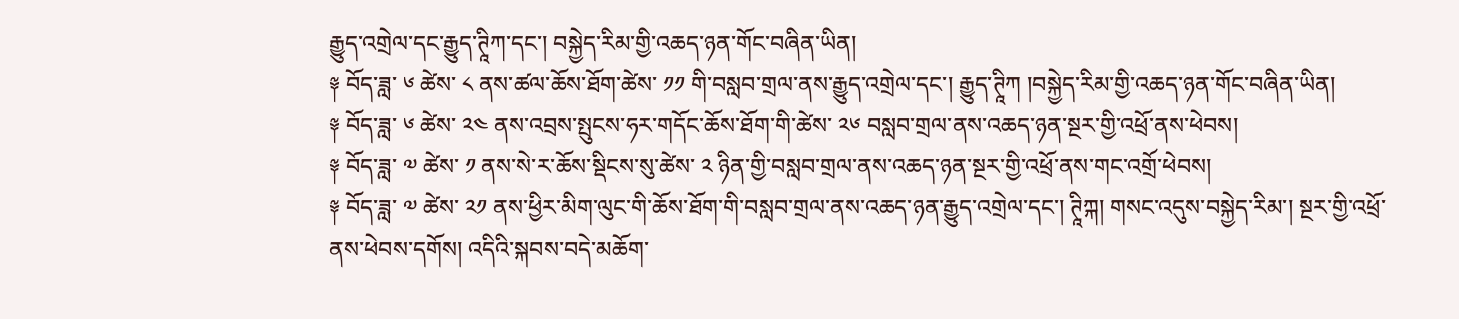རྒྱུད་འགྲེལ་དང་རྒྱུད་ཊཱིཀ་དང་། བསྐྱེད་རིམ་གྱི་འཆད་ཉན་གོང་བཞིན་ཡིན།
༈ བོད་ཟླ་ ༦ ཚེས་ ༨ ནས་ཚལ་ཆོས་ཐོག་ཚེས་ ༡༡ གི་བསླབ་གྲལ་ནས་རྒྱུད་འགྲེལ་དང་། རྒྱུད་ཊཱིཀ །བསྐྱེད་རིམ་གྱི་འཆད་ཉན་གོང་བཞིན་ཡིན།
༈ བོད་ཟླ་ ༦ ཚེས་ ༢༤ ནས་འབྲས་སྤུངས་ཧར་གདོང་ཆོས་ཐོག་གི་ཚེས་ ༢༦ བསླབ་གྲལ་ནས་འཆད་ཉན་སྔར་གྱི་འཕྲོ་ནས་ཕེབས།
༈ བོད་ཟླ་ ༧ ཚེས་ ༡ ནས་སེ་ར་ཆོས་སྡིངས་སུ་ཚེས་ ༢ ཉིན་གྱི་བསླབ་གྲལ་ནས་འཆད་ཉན་སྔར་གྱི་འཕྲོ་ནས་གང་འགྲོ་ཕེབས།
༈ བོད་ཟླ་ ༧ ཚེས་ ༢༡ ནས་ཕྱིར་མིག་ལུང་གི་ཆོས་ཐོག་གི་བསླབ་གྲལ་ནས་འཆད་ཉན་རྒྱུད་འགྲེལ་དང་། ཊཱིཀྐ། གསང་འདུས་བསྐྱེད་རིམ་། སྔར་གྱི་འཕྲོ་ནས་ཕེབས་དགོས། འདིའི་སྐབས་བདེ་མཆོག་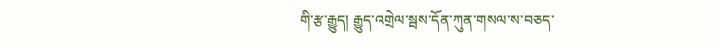གི་རྩ་རྒྱུད། རྒྱུད་འགྲེལ་སྦས་དོན་ཀུན་གསལ་ས་བཅད་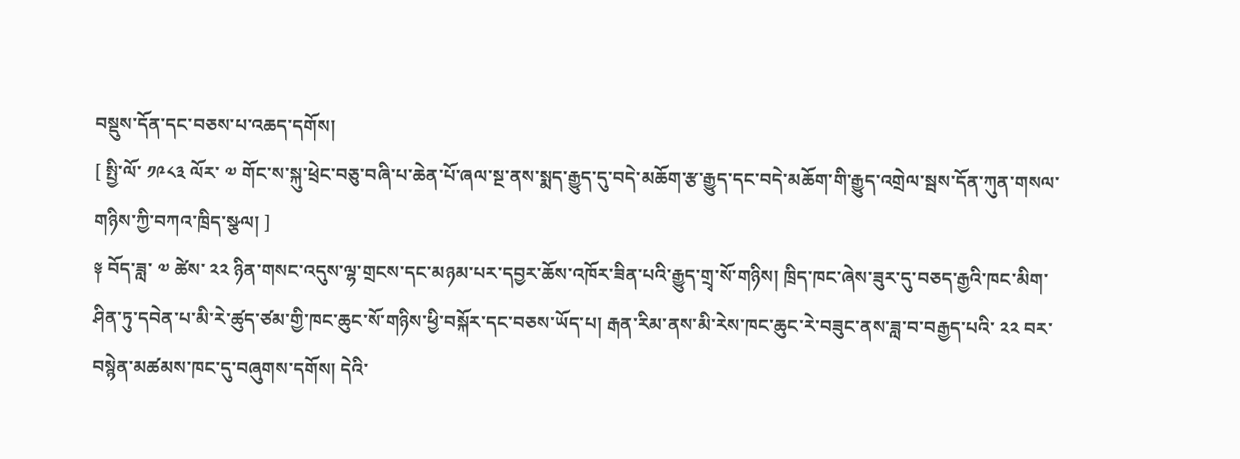བསྡུས་དོན་དང་བཅས་པ་འཆད་དགོས།
[ སྤྱི་ལོ་ ༡༩༨༣ ལོར་ ༧ གོང་ས་སྐུ་ཕྲེང་བཅུ་བཞི་པ་ཆེན་པོ་ཞལ་སྔ་ནས་སྨད་རྒྱུད་དུ་བདེ་མཆོག་རྩ་རྒྱུད་དང་བདེ་མཆོག་གི་རྒྱུད་འགྲེལ་སྦས་དོན་ཀུན་གསལ་གཉིས་ཀྱི་བཀའ་ཁྲིད་སྩལ། ]
༈ བོད་ཟླ་ ༧ ཚེས་ ༢༢ ཉིན་གསང་འདུས་ལྷ་གྲངས་དང་མཉམ་པར་དབྱར་ཆོས་འཁོར་ཟིན་པའི་རྒྱུད་གྲྭ་སོ་གཉིས། ཁྲིད་ཁང་ཞེས་ཟུར་དུ་བཅད་རྒྱའི་ཁང་མིག་ཤིན་ཏུ་དབེན་པ་མི་རེ་ཚུད་ཙམ་གྱི་ཁང་ཆུང་སོ་གཉིས་ཕྱི་བསྐོར་དང་བཅས་ཡོད་པ། རྒན་རིམ་ནས་མི་རེས་ཁང་ཆུང་རེ་བཟུང་ནས་ཟླ་བ་བརྒྱད་པའི་ ༢༢ བར་བསྙེན་མཚམས་ཁང་དུ་བཞུགས་དགོས། དེའི་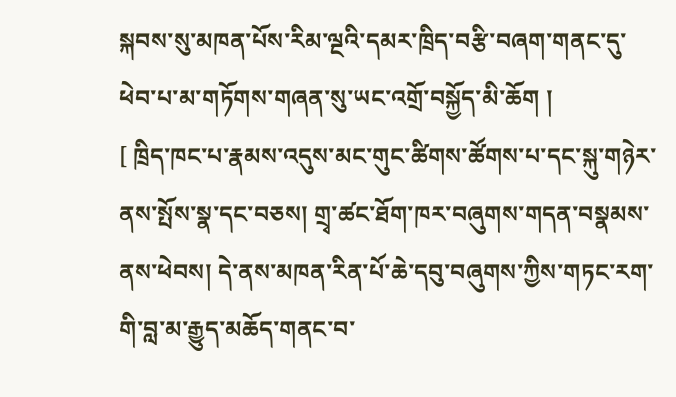སྐབས་སུ་མཁན་པོས་རིམ་ལྔའི་དམར་ཁྲིད་བརྩི་བཞག་གནང་དུ་ཕེབ་པ་མ་གཏོགས་གཞན་སུ་ཡང་འགྲོ་བསྐྱོད་མི་ཆོག །
[ ཁྲིད་ཁང་པ་རྣམས་འདུས་མང་གུང་ཚིགས་ཚོགས་པ་དང་སྐུ་གཉེར་ནས་སྤོས་སྣ་དང་བཅས། གྲྭ་ཚང་ཐོག་ཁར་བཞུགས་གདན་བསྣམས་ནས་ཕེབས། དེ་ནས་མཁན་རིན་པོ་ཆེ་དབུ་བཞུགས་ཀྱིས་གཏང་རག་གི་བླ་མ་རྒྱུད་མཆོད་གནང་བ་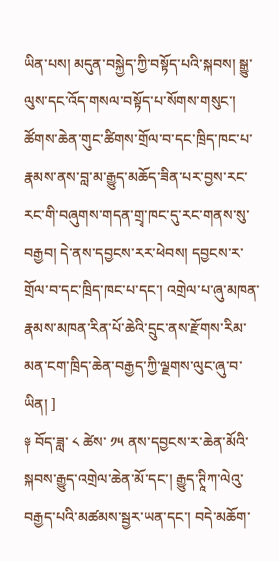ཡིན་པས། མདུན་བསྐྱེད་ཀྱི་བསྟོད་པའི་སྐབས། སྒྱུ་ལུས་དང་འོད་གསལ་བསྟོད་པ་སོགས་གསུང་། ཚོགས་ཆེན་གུང་ཚིགས་གྲོལ་བ་དང་ཁྲིད་ཁང་པ་རྣམས་ནས་བླ་མ་རྒྱུད་མཆོད་ཟིན་པར་བྱས་རང་རང་གི་བཞུགས་གདན་གྲྭ་ཁང་དུ་རང་གནས་སུ་བརྒྱབ། དེ་ནས་དབྱངས་རར་ཕེབས། དབྱངས་ར་གྲོལ་བ་དང་ཁྲིད་ཁང་པ་དང་། འགྲེལ་པ་ཞུ་མཁན་རྣམས་མཁན་རིན་པོ་ཆེའི་དྲུང་ནས་རྫོགས་རིམ་མན་ངག་ཁྲིད་ཆེན་བརྒྱད་ཀྱི་ལྗགས་ལུང་ཞུ་བ་ཡིན། ]
༈ བོད་ཟླ་ ༨ ཚེས་ ༡༥ ནས་དབྱངས་ར་ཆེན་མོའི་སྐབས་རྒྱུད་འགྲེལ་ཆེན་མོ་དང་། རྒྱུད་ཊཱིཀ་ལེའུ་བརྒྱད་པའི་མཚམས་སྦྱར་ཡན་དང་། བདེ་མཆོག་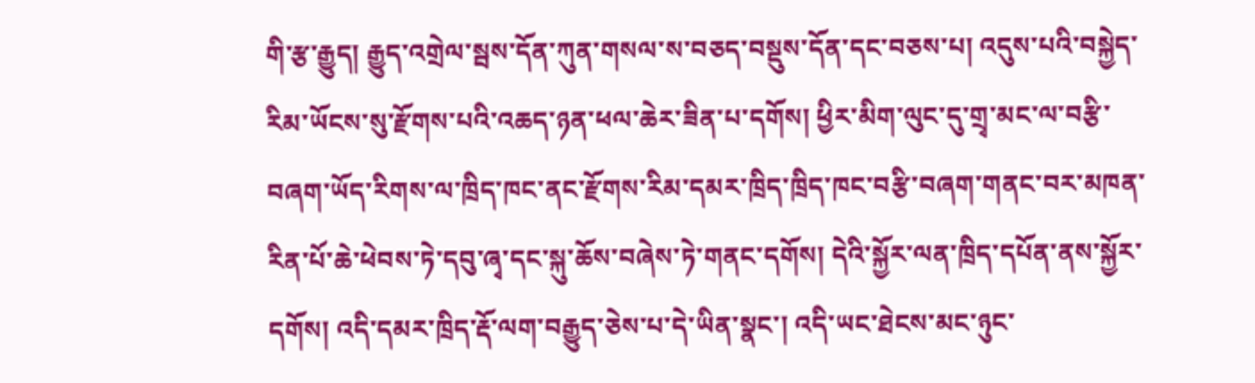གི་རྩ་རྒྱུད། རྒྱུད་འགྲེལ་སྦས་དོན་ཀུན་གསལ་ས་བཅད་བསྡུས་དོན་དང་བཅས་པ། འདུས་པའི་བསྐྱེད་རིམ་ཡོངས་སུ་རྫོགས་པའི་འཆད་ཉན་ཕལ་ཆེར་ཟིན་པ་དགོས། ཕྱིར་མིག་ལུང་དུ་གྲྭ་མང་ལ་བརྩི་བཞག་ཡོད་རིགས་ལ་ཁྲིད་ཁང་ནང་རྫོགས་རིམ་དམར་ཁྲིད་ཁྲིད་ཁང་བརྩི་བཞག་གནང་བར་མཁན་རིན་པོ་ཆེ་ཕེབས་ཏེ་དབུ་ཞྭ་དང་སྐུ་ཆོས་བཞེས་ཏེ་གནང་དགོས། དེའི་སྐྱོར་ལན་ཁྲིད་དཔོན་ནས་སྐྱོར་དགོས། འདི་དམར་ཁྲིད་རྡོ་ལག་བརྒྱུད་ཅེས་པ་དེ་ཡིན་སྣང་། འདི་ཡང་ཐེངས་མང་ཉུང་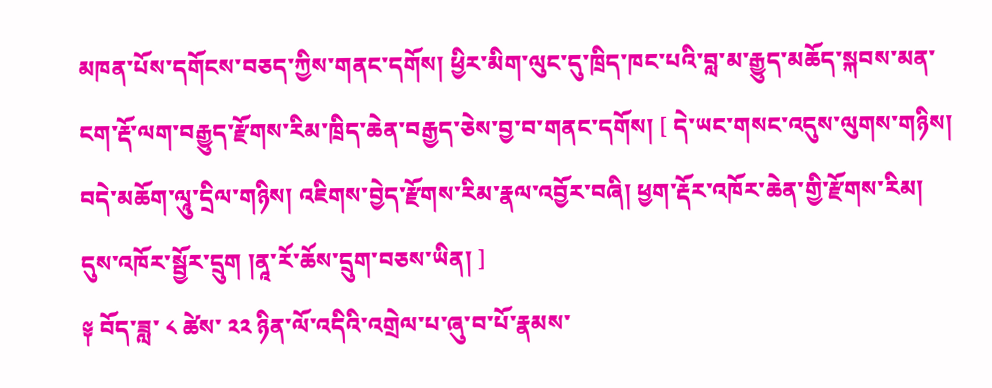མཁན་པོས་དགོངས་བཅད་ཀྱིས་གནང་དགོས། ཕྱིར་མིག་ལུང་དུ་ཁྲིད་ཁང་པའི་བླ་མ་རྒྱུད་མཆོད་སྐབས་མན་ངག་རྡོ་ལག་བརྒྱུད་རྫོགས་རིམ་ཁྲིད་ཆེན་བརྒྱད་ཅེས་བྱ་བ་གནང་དགོས། [ དེ་ཡང་གསང་འདུས་ལུགས་གཉིས། བདེ་མཆོག་ལཱུ་དྲིལ་གཉིས། འཇིགས་བྱེད་རྫོགས་རིམ་རྣལ་འབྱོར་བཞི། ཕྱག་རྡོར་འཁོར་ཆེན་གྱི་རྫོགས་རིམ། དུས་འཁོར་སྦྱོར་དྲུག །ནཱ་རོ་ཆོས་དྲུག་བཅས་ཡིན། ]
༈ བོད་ཟླ་ ༨ ཚེས་ ༢༢ ཉིན་ལོ་འདིའི་འགྲེལ་པ་ཞུ་བ་པོ་རྣམས་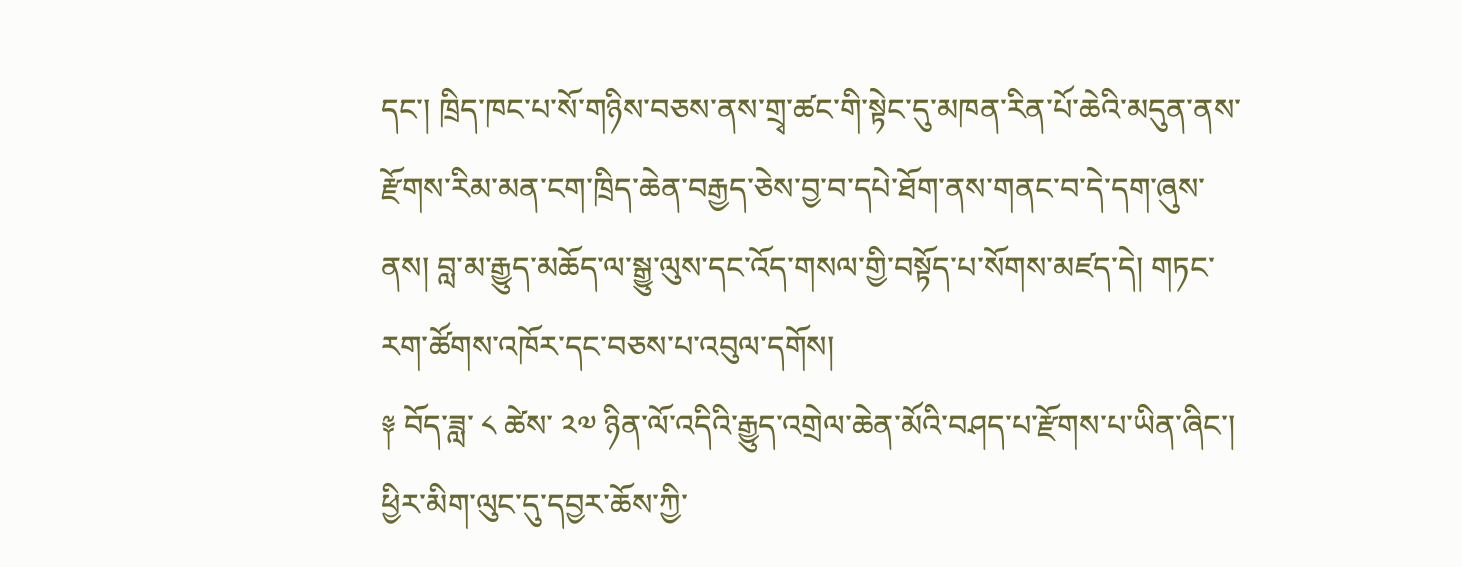དང་། ཁྲིད་ཁང་པ་སོ་གཉིས་བཅས་ནས་གྲྭ་ཚང་གི་སྟེང་དུ་མཁན་རིན་པོ་ཆེའི་མདུན་ནས་རྫོགས་རིམ་མན་ངག་ཁྲིད་ཆེན་བརྒྱད་ཅེས་བྱ་བ་དཔེ་ཐོག་ནས་གནང་བ་དེ་དག་ཞུས་ནས། བླ་མ་རྒྱུད་མཆོད་ལ་སྒྱུ་ལུས་དང་འོད་གསལ་གྱི་བསྟོད་པ་སོགས་མཛད་དེ། གཏང་རག་ཚོགས་འཁོར་དང་བཅས་པ་འབུལ་དགོས།
༈ བོད་ཟླ་ ༨ ཚེས་ ༢༧ ཉིན་ལོ་འདིའི་རྒྱུད་འགྲེལ་ཆེན་མོའི་བཤད་པ་རྫོགས་པ་ཡིན་ཞིང་། ཕྱིར་མིག་ལུང་དུ་དབྱར་ཆོས་ཀྱི་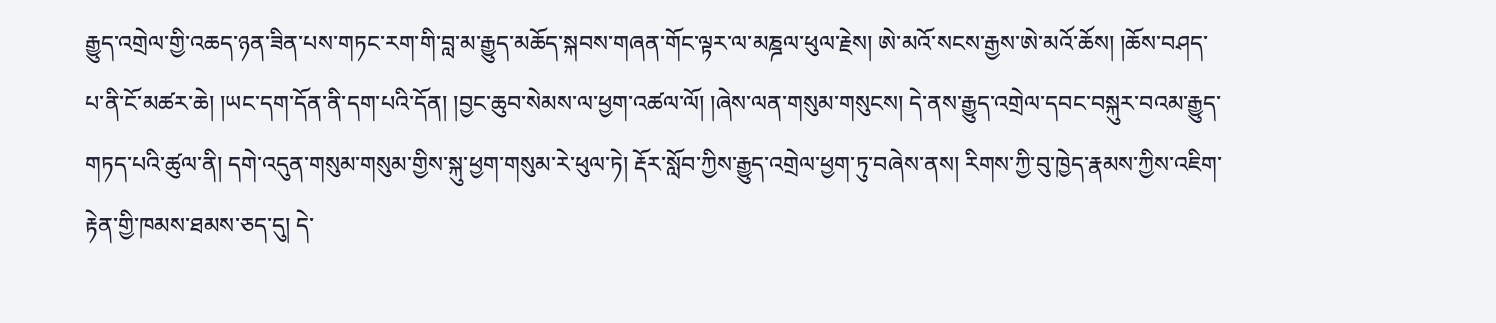རྒྱུད་འགྲེལ་གྱི་འཆད་ཉན་ཟིན་པས་གཏང་རག་གི་བླ་མ་རྒྱུད་མཆོད་སྐབས་གཞན་གོང་ལྟར་ལ་མཎྜལ་ཕུལ་རྗེས། ཨེ་མའོ་སངས་རྒྱས་ཨེ་མའོ་ཆོས། །ཆོས་བཤད་པ་ནི་ངོ་མཚར་ཆེ། །ཡང་དག་དོན་ནི་དག་པའི་དོན། །བྱང་ཆུབ་སེམས་ལ་ཕྱག་འཚལ་ལོ། །ཞེས་ལན་གསུམ་གསུངས། དེ་ནས་རྒྱུད་འགྲེལ་དབང་བསྐུར་བའམ་རྒྱུད་གཏད་པའི་ཚུལ་ནི། དགེ་འདུན་གསུམ་གསུམ་གྱིས་སྐུ་ཕྱག་གསུམ་རེ་ཕུལ་ཏེ། རྡོར་སློབ་ཀྱིས་རྒྱུད་འགྲེལ་ཕྱག་ཏུ་བཞེས་ནས། རིགས་ཀྱི་བུ་ཁྱེད་རྣམས་ཀྱིས་འཇིག་རྟེན་གྱི་ཁམས་ཐམས་ཅད་དུ། དེ་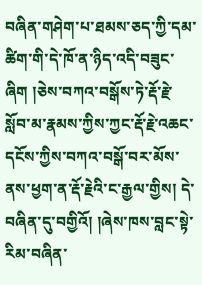བཞིན་གཤེག་པ་ཐམས་ཅད་ཀྱི་དམ་ཚིག་གི་དེ་ཁོ་ན་ཉིད་འདི་བཟུང་ཞིག །ཅེས་བཀའ་བསྒོས་ཏེ་རྡོ་རྗེ་སློབ་མ་རྣམས་ཀྱིས་ཀྱང་རྡོ་རྗེ་འཆང་དངོས་ཀྱིས་བཀའ་བསྒོ་བར་མོས་ནས་ཕྱག་ན་རྡོ་རྗེའི་ང་རྒྱལ་གྱིས། དེ་བཞིན་དུ་བགྱིའོ། །ཞེས་ཁས་བླང་སྟེ་རིམ་བཞིན་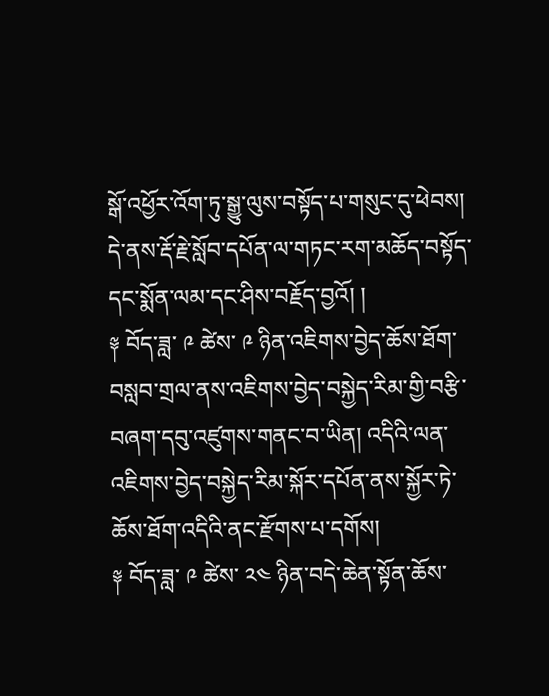སྒོ་འཕྱོར་འོག་ཏུ་སྒྱུ་ལུས་བསྟོད་པ་གསུང་དུ་ཕེབས། དེ་ནས་རྡོ་རྗེ་སློབ་དཔོན་ལ་གཏང་རག་མཆོད་བསྟོད་དང་སྨོན་ལམ་དང་ཤིས་བརྗོད་བྱའོ། །
༈ བོད་ཟླ་ ༩ ཚེས་ ༩ ཉིན་འཇིགས་བྱེད་ཆོས་ཐོག་བསླབ་གྲལ་ནས་འཇིགས་བྱེད་བསྐྱེད་རིམ་གྱི་བརྩི་བཞག་དབུ་འཛུགས་གནང་བ་ཡིན། འདིའི་ལན་འཇིགས་བྱེད་བསྐྱེད་རིམ་སྐོར་དཔོན་ནས་སྐྱོར་ཏེ་ཆོས་ཐོག་འདིའི་ནང་རྫོགས་པ་དགོས།
༈ བོད་ཟླ་ ༩ ཚེས་ ༢༤ ཉིན་བདེ་ཆེན་སྟོན་ཆོས་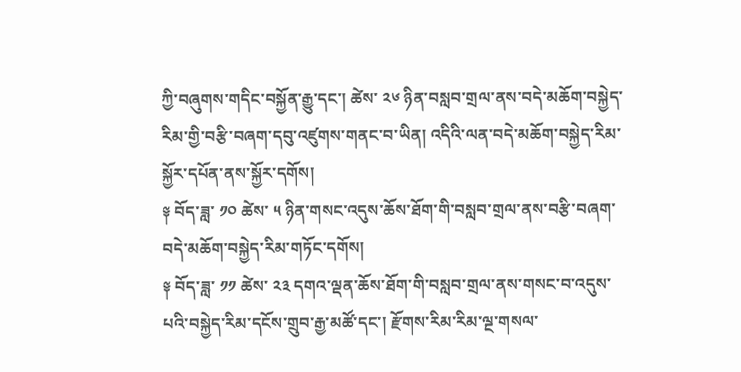ཀྱི་བཞུགས་གདིང་བསྐྱོན་རྒྱུ་དང་། ཚེས་ ༢༦ ཉིན་བསླབ་གྲལ་ནས་བདེ་མཆོག་བསྐྱེད་རིམ་གྱི་བརྩི་བཞག་དབུ་འཛུགས་གནང་བ་ཡིན། འདིའི་ལན་བདེ་མཆོག་བསྐྱེད་རིམ་སྐྱོར་དཔོན་ནས་སྐྱོར་དགོས།
༈ བོད་ཟླ་ ༡༠ ཚེས་ ༥ ཉིན་གསང་འདུས་ཆོས་ཐོག་གི་བསླབ་གྲལ་ནས་བརྩི་བཞག་བདེ་མཆོག་བསྐྱེད་རིམ་གཏོང་དགོས།
༈ བོད་ཟླ་ ༡༡ ཚེས་ ༢༣ དགའ་ལྡན་ཆོས་ཐོག་གི་བསླབ་གྲལ་ནས་གསང་བ་འདུས་པའི་བསྐྱེད་རིམ་དངོས་གྲུབ་རྒྱ་མཚོ་དང་། རྫོགས་རིམ་རིམ་ལྔ་གསལ་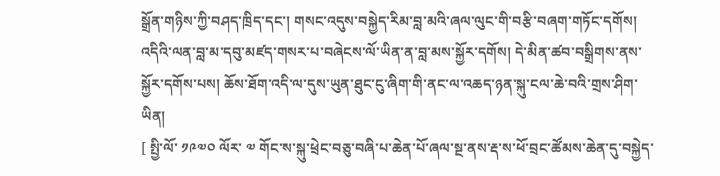སྒྲོན་གཉིས་ཀྱི་བཤད་ཁྲིད་དང་། གསང་འདུས་བསྐྱེད་རིམ་བླ་མའི་ཞལ་ལུང་གི་བརྩི་བཞག་གཏོང་དགོས། འདིའི་ལན་བླ་མ་དབུ་མཛད་གསར་པ་བཞེངས་ལོ་ཡིན་ན་བླ་མས་སྐྱོར་དགོས། དེ་མིན་ཚབ་བསྒྲིགས་ནས་སྐྱོར་དགོས་པས། ཆོས་ཐོག་འདི་ལ་དུས་ཡུན་ཐུང་ངུ་ཞིག་གི་ནང་ལ་འཆད་ཉན་སྐུ་ངལ་ཆེ་བའི་གྲས་ཤིག་ཡིན།
[ སྤྱི་ལོ་ ༡༩༧༠ ལོར་ ༧ གོང་ས་སྐུ་ཕྲེང་བཅུ་བཞི་པ་ཆེན་པོ་ཞལ་སྔ་ནས་རྡ་ས་ཕོ་བྲང་ཚོམས་ཆེན་དུ་བསྐྱེད་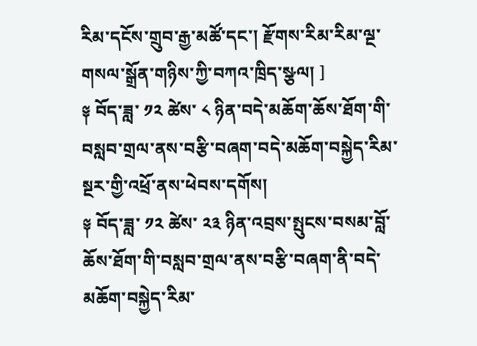རིམ་དངོས་གྲུབ་རྒྱ་མཚོ་དང་། རྫོགས་རིམ་རིམ་ལྔ་གསལ་སྒྲོན་གཉིས་ཀྱི་བཀའ་ཁྲིད་སྩལ། ]
༈ བོད་ཟླ་ ༡༢ ཚེས་ ༨ ཉིན་བདེ་མཆོག་ཆོས་ཐོག་གི་བསླབ་གྲལ་ནས་བརྩི་བཞག་བདེ་མཆོག་བསྐྱེད་རིམ་སྔར་གྱི་འཕྲོ་ནས་ཕེབས་དགོས།
༈ བོད་ཟླ་ ༡༢ ཚེས་ ༢༣ ཉིན་འབྲས་སྤུངས་བསམ་བློ་ཆོས་ཐོག་གི་བསླབ་གྲལ་ནས་བརྩི་བཞག་ནི་བདེ་མཆོག་བསྐྱེད་རིམ་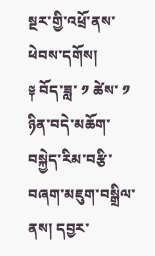སྔར་གྱི་འཕྲོ་ནས་ཕེབས་དགོས།
༈ བོད་ཟླ་ ༡ ཚེས་ ༡ ཉིན་བདེ་མཆོག་བསྐྱེད་རིམ་བརྩི་བཞག་མཇུག་བསྒྲིལ་ནས། དབྱར་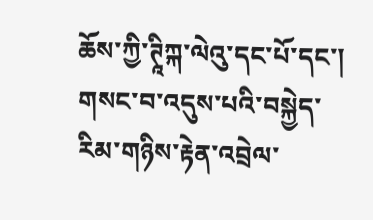ཆོས་ཀྱི་ཊཱིཀྐ་ལེའུ་དང་པོ་དང་། གསང་བ་འདུས་པའི་བསྐྱེད་རིམ་གཉིས་རྟེན་འབྲེལ་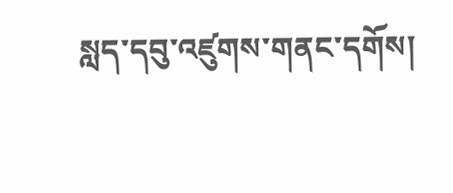སླད་དབུ་འཛུགས་གནང་དགོས།